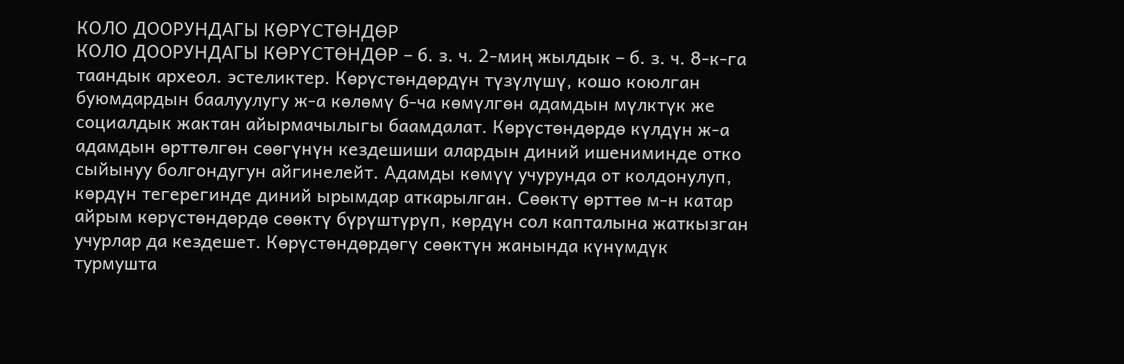КОЛО ДООРУНДАГЫ КӨРҮСТӨНДӨР
КОЛО ДООРУНДАГЫ КӨРҮСТӨНДӨР – б. з. ч. 2-миң жылдык – б. з. ч. 8-к-га таандык археол. эстеликтер. Көрүстөндөрдүн түзүлүшү, кошо коюлган буюмдардын баалуулугу ж-а көлөмү б-ча көмүлгөн адамдын мүлктүк же социалдык жактан айырмачылыгы баамдалат. Көрүстөндөрдө күлдүн ж-а адамдын өрттөлгөн сөөгүнүн кездешиши алардын диний ишениминде отко сыйынуу болгондугун айгинелейт. Адамды көмүү учурунда от колдонулуп, көрдүн тегерегинде диний ырымдар аткарылган. Сөөктү өрттөө м-н катар айрым көрүстөндөрдө сөөктү бүрүштүрүп, көрдүн сол капталына жаткызган учурлар да кездешет. Көрүстөндөрдөгү сөөктүн жанында күнүмдүк турмушта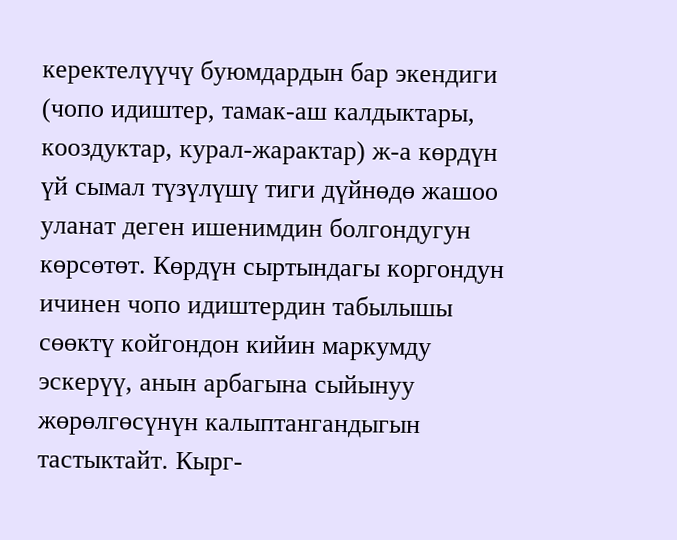керектелүүчү буюмдардын бар экендиги (чопо идиштер, тамак-аш калдыктары, кооздуктар, курал-жарактар) ж-а көрдүн үй сымал түзүлүшү тиги дүйнөдө жашоо уланат деген ишенимдин болгондугун көрсөтөт. Көрдүн сыртындагы коргондун ичинен чопо идиштердин табылышы сөөктү койгондон кийин маркумду эскерүү, анын арбагына сыйынуу жөрөлгөсүнүн калыптангандыгын тастыктайт. Кырг-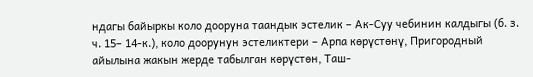ндагы байыркы коло дооруна таандык эстелик – Ак-Суу чебинин калдыгы (б. з. ч. 15– 14-к.), коло доорунун эстеликтери – Арпа көрүстөнү, Пригородный айылына жакын жерде табылган көрүстөн, Таш-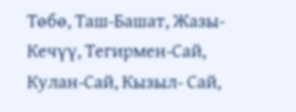Төбө, Таш-Башат, Жазы-Кечүү, Тегирмен-Сай, Кулан-Сай, Кызыл- Сай,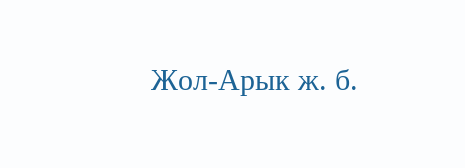Жол-Арык ж. б.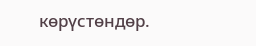көрүстөндөр.